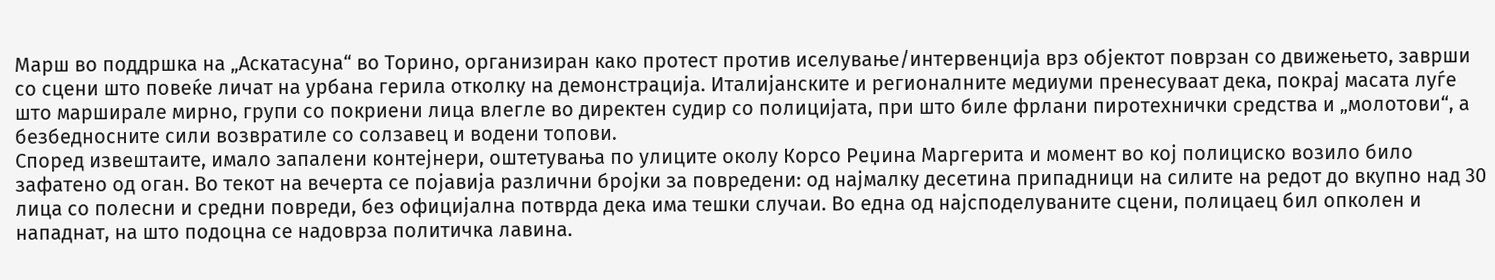Марш во поддршка на „Аскатасуна“ во Торино, организиран како протест против иселување/интервенција врз објектот поврзан со движењето, заврши со сцени што повеќе личат на урбана герила отколку на демонстрација. Италијанските и регионалните медиуми пренесуваат дека, покрај масата луѓе што марширале мирно, групи со покриени лица влегле во директен судир со полицијата, при што биле фрлани пиротехнички средства и „молотови“, а безбедносните сили возвратиле со солзавец и водени топови.
Според извештаите, имало запалени контејнери, оштетувања по улиците околу Корсо Реџина Маргерита и момент во кој полициско возило било зафатено од оган. Во текот на вечерта се појавија различни бројки за повредени: од најмалку десетина припадници на силите на редот до вкупно над 30 лица со полесни и средни повреди, без официјална потврда дека има тешки случаи. Во една од најсподелуваните сцени, полицаец бил опколен и нападнат, на што подоцна се надоврза политичка лавина.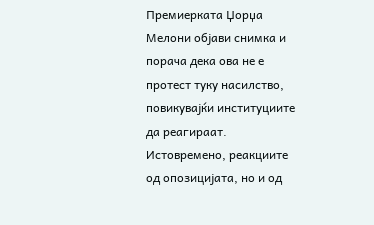Премиерката Џорџа Мелони објави снимка и порача дека ова не е протест туку насилство, повикувајќи институциите да реагираат. Истовремено, реакциите од опозицијата, но и од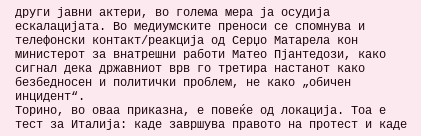други јавни актери, во голема мера ја осудија ескалацијата. Во медиумските преноси се спомнува и телефонски контакт/реакција од Серџо Матарела кон министерот за внатрешни работи Матео Пјантедози, како сигнал дека државниот врв го третира настанот како безбедносен и политички проблем, не како „обичен инцидент“.
Торино, во оваа приказна, е повеќе од локација. Тоа е тест за Италија: каде завршува правото на протест и каде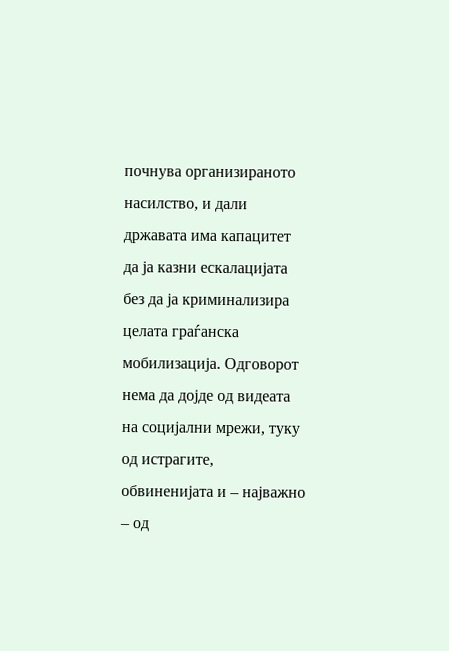почнува организираното насилство, и дали државата има капацитет да ја казни ескалацијата без да ја криминализира целата граѓанска мобилизација. Одговорот нема да дојде од видеата на социјални мрежи, туку од истрагите, обвиненијата и – најважно – од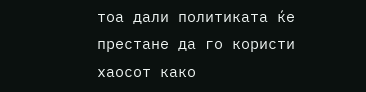тоа дали политиката ќе престане да го користи хаосот како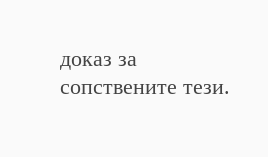доказ за сопствените тези.